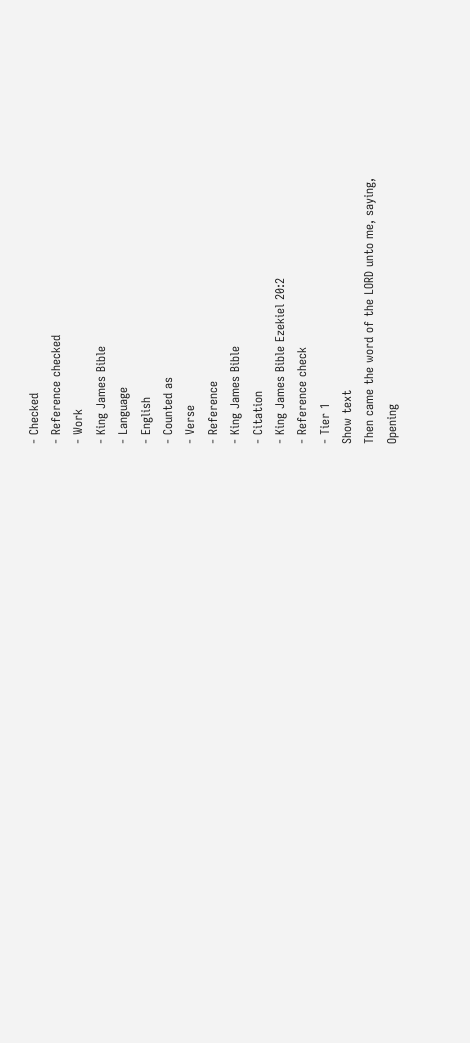- Checked
- Reference checked
- Work
- King James Bible
- Language
- English
- Counted as
- Verse
- Reference
- King James Bible
- Citation
- King James Bible Ezekiel 20:2
- Reference check
- Tier 1
Show text
Then came the word of the LORD unto me, saying,
Opening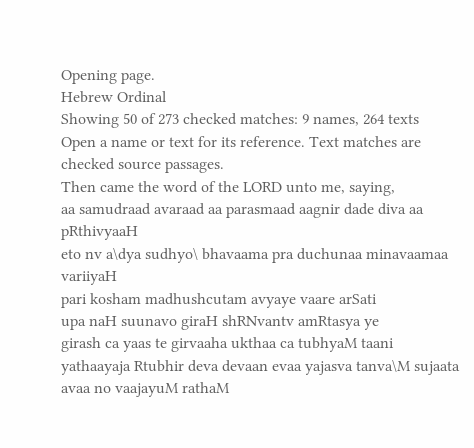Opening page.
Hebrew Ordinal
Showing 50 of 273 checked matches: 9 names, 264 texts
Open a name or text for its reference. Text matches are checked source passages.
Then came the word of the LORD unto me, saying,
aa samudraad avaraad aa parasmaad aagnir dade diva aa pRthivyaaH
eto nv a\dya sudhyo\ bhavaama pra duchunaa minavaamaa variiyaH
pari kosham madhushcutam avyaye vaare arSati
upa naH suunavo giraH shRNvantv amRtasya ye
girash ca yaas te girvaaha ukthaa ca tubhyaM taani
yathaayaja Rtubhir deva devaan evaa yajasva tanva\M sujaata
avaa no vaajayuM rathaM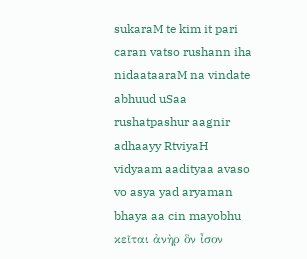sukaraM te kim it pari
caran vatso rushann iha nidaataaraM na vindate
abhuud uSaa rushatpashur aagnir adhaayy RtviyaH
vidyaam aadityaa avaso vo asya yad aryaman bhaya aa cin mayobhu
κεῖται ἀνὴρ ὃν ἶσον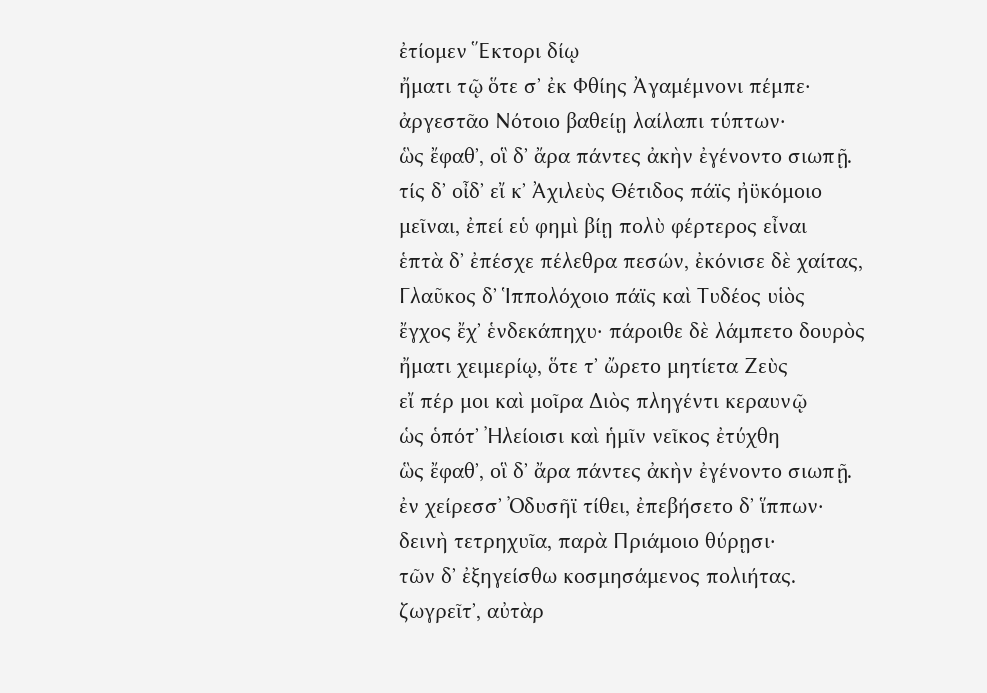ἐτίομεν Ἕκτορι δίῳ
ἤματι τῷ ὅτε σʼ ἐκ Φθίης Ἀγαμέμνονι πέμπε·
ἀργεστᾶο Νότοιο βαθείῃ λαίλαπι τύπτων·
ὣς ἔφαθʼ, οἳ δʼ ἄρα πάντες ἀκὴν ἐγένοντο σιωπῇ.
τίς δʼ οἶδʼ εἴ κʼ Ἀχιλεὺς Θέτιδος πάϊς ἠϋκόμοιο
μεῖναι, ἐπεί εὑ φημὶ βίῃ πολὺ φέρτερος εἶναι
ἑπτὰ δʼ ἐπέσχε πέλεθρα πεσών, ἐκόνισε δὲ χαίτας,
Γλαῦκος δʼ Ἱππολόχοιο πάϊς καὶ Τυδέος υἱὸς
ἔγχος ἔχʼ ἑνδεκάπηχυ· πάροιθε δὲ λάμπετο δουρὸς
ἤματι χειμερίῳ, ὅτε τʼ ὤρετο μητίετα Ζεὺς
εἴ πέρ μοι καὶ μοῖρα Διὸς πληγέντι κεραυνῷ
ὡς ὁπότʼ Ἠλείοισι καὶ ἡμῖν νεῖκος ἐτύχθη
ὣς ἔφαθʼ, οἳ δʼ ἄρα πάντες ἀκὴν ἐγένοντο σιωπῇ.
ἐν χείρεσσʼ Ὀδυσῆϊ τίθει, ἐπεβήσετο δʼ ἵππων·
δεινὴ τετρηχυῖα, παρὰ Πριάμοιο θύρῃσι·
τῶν δʼ ἐξηγείσθω κοσμησάμενος πολιήτας.
ζωγρεῖτʼ, αὐτὰρ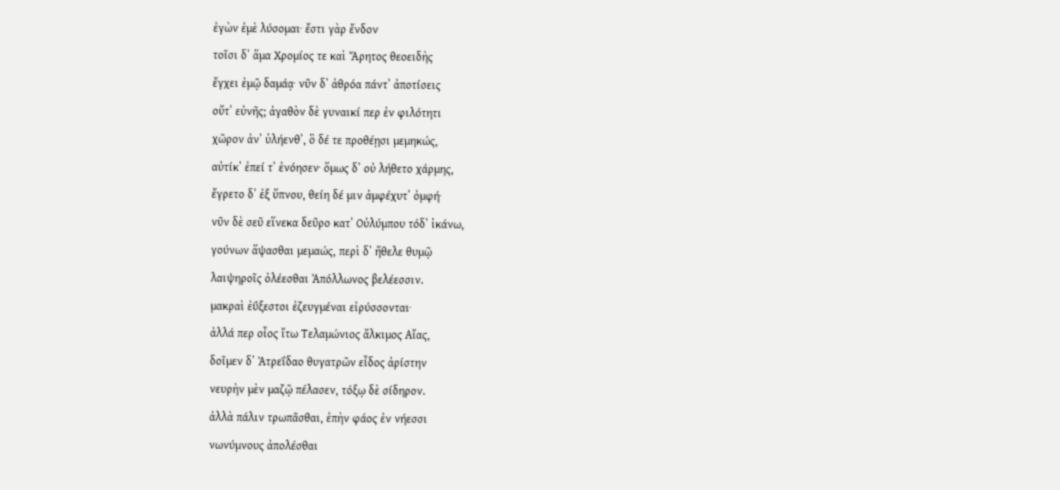ἐγὼν ἐμὲ λύσομαι· ἔστι γὰρ ἔνδον
τοῖσι δʼ ἅμα Χρομίος τε καὶ Ἄρητος θεοειδὴς
ἔγχει ἐμῷ δαμάᾳ· νῦν δʼ ἀθρόα πάντʼ ἀποτίσεις
οὔτʼ εὐνῆς; ἀγαθὸν δὲ γυναικί περ ἐν φιλότητι
χῶρον ἀνʼ ὑλήενθʼ, ὃ δέ τε προθέῃσι μεμηκώς,
αὐτίκʼ ἐπεί τʼ ἐνόησεν· ὅμως δʼ οὐ λήθετο χάρμης,
ἔγρετο δʼ ἐξ ὕπνου, θείη δέ μιν ἀμφέχυτʼ ὀμφή·
νῦν δὲ σεῦ εἵνεκα δεῦρο κατʼ Οὐλύμπου τόδʼ ἱκάνω,
γούνων ἅψασθαι μεμαώς, περὶ δʼ ἤθελε θυμῷ
λαιψηροῖς ὀλέεσθαι Ἀπόλλωνος βελέεσσιν.
μακραὶ ἐΰξεστοι ἐζευγμέναι εἰρύσσονται·
ἀλλά περ οἶος ἴτω Τελαμώνιος ἄλκιμος Αἴας,
δοῖμεν δʼ Ἀτρεΐδαο θυγατρῶν εἶδος ἀρίστην
νευρὴν μὲν μαζῷ πέλασεν, τόξῳ δὲ σίδηρον.
ἀλλὰ πάλιν τρωπᾶσθαι, ἐπὴν φάος ἐν νήεσσι
νωνύμνους ἀπολέσθαι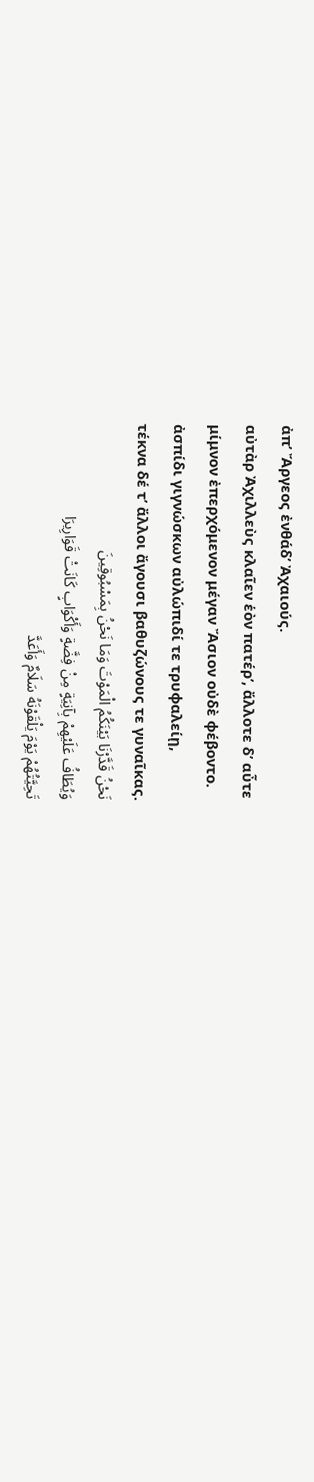ἀπʼ Ἄργεος ἐνθάδʼ Ἀχαιούς.
αὐτὰρ Ἀχιλλεὺς κλαῖεν ἑὸν πατέρʼ, ἄλλοτε δʼ αὖτε
μίμνον ἐπερχόμενον μέγαν Ἄσιον οὐδὲ φέβοντο.
ἀσπίδι γιγνώσκων αὐλώπιδί τε τρυφαλείῃ,
τέκνα δέ τʼ ἄλλοι ἄγουσι βαθυζώνους τε γυναῖκας.
نَحْنُ قَدَّرْنَا بَيْنَكُمُ الْمَوْتَ وَمَا نَحْنُ بِمَسْبُوقِينَ
وَيُطَافُ عَلَيْهِمْ بِآنِيَةٍ مِنْ فِضَّةٍ وَأَكْوَابٍ كَانَتْ قَوَارِيرَا
تَحِيَّتُهُمْ يَوْمَ يَلْقَوْنَهُ سَلَامٌ وَأَعَدَّ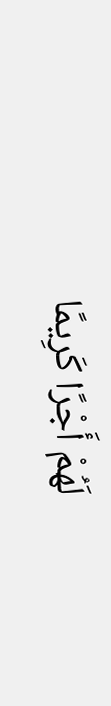لَهُمْ أَجْرًا كَرِيمًا